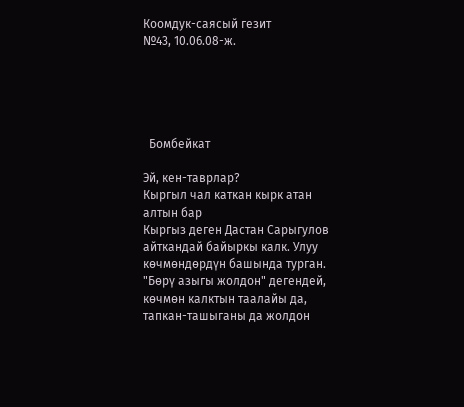Коомдук-саясый гезит
№43, 10.06.08-ж.





  Бомбейкат

Эй, кен-таврлар?
Кыргыл чал каткан кырк атан алтын бар
Кыргыз деген Дастан Сарыгулов айткандай байыркы калк. Улуу көчмөндөрдүн башында турган. "Бөрү азыгы жолдон" дегендей, көчмөн калктын таалайы да, тапкан-ташыганы да жолдон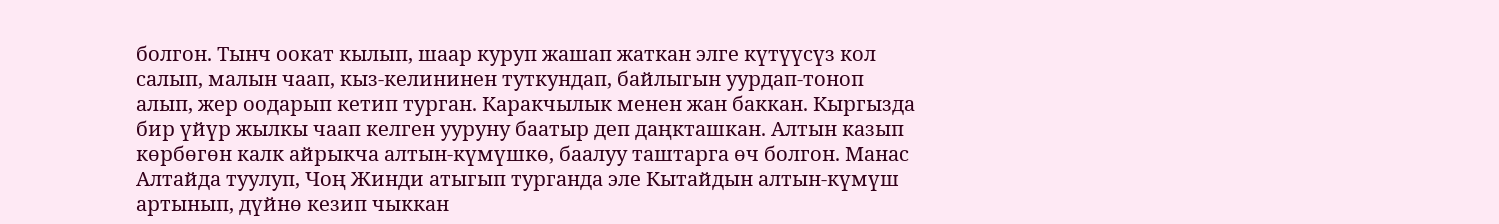болгон. Тынч оокат кылып, шаар куруп жашап жаткан элге күтүүсүз кол салып, малын чаап, кыз-келининен туткундап, байлыгын уурдап-тоноп алып, жер оодарып кетип турган. Каракчылык менен жан баккан. Кыргызда бир үйүр жылкы чаап келген ууруну баатыр деп даңкташкан. Алтын казып көрбөгөн калк айрыкча алтын-күмүшкө, баалуу таштарга өч болгон. Манас Алтайда туулуп, Чоң Жинди атыгып турганда эле Кытайдын алтын-күмүш артынып, дүйнө кезип чыккан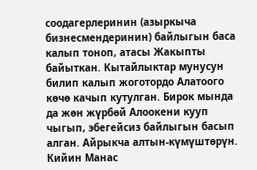соодагерлеринин (азыркыча бизнесмендеринин) байлыгын баса калып тоноп, атасы Жакыпты байыткан. Кытайлыктар мунусун билип калып жоготордо Алатоого көчө качып кутулган. Бирок мында да жөн жүрбөй Алоокени кууп чыгып, эбегейсиз байлыгын басып алган. Айрыкча алтын-күмүштөрүн. Кийин Манас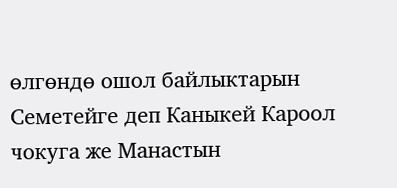өлгөндө ошол байлыктарын Семетейге деп Каныкей Кароол чокуга же Манастын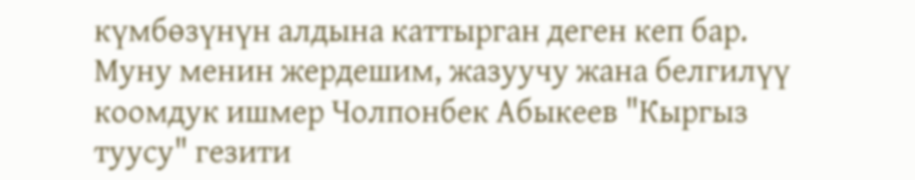күмбөзүнүн алдына каттырган деген кеп бар. Муну менин жердешим, жазуучу жана белгилүү коомдук ишмер Чолпонбек Абыкеев "Кыргыз туусу" гезити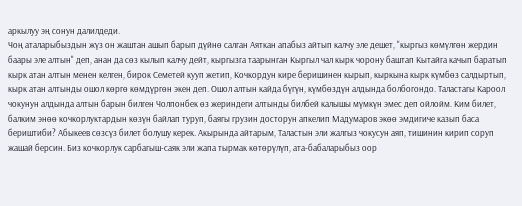аркылуу эң сонун далилдеди.
Чоң аталарыбыздын жүз он жаштан ашып барып дүйнө салган Аяткан апабыз айтып калчу эле дешет, "кыргыз көмүлгөн жердин баары эле алтын" деп, анан да сөз кылып калчу дейт, кыргызга таарынган Кыргыл чал кырк чорону баштап Кытайга качып баратып кырк атан алтын менен келген, бирок Семетей кууп жетип, Кочкордун кире беришинен кырып, кыркына кырк күмбөз салдыртып, кырк атан алтынды ошол көргө көмдүргөн экен деп. Ошол алтын кайда бүгүн, күмбөздүн алдында болбогондо. Таластагы Кароол чокунун алдында алтын барын билген Чолпонбек өз жериндеги алтынды билбей калышы мүмкүн эмес деп ойлойм. Ким билет, балким энөө кочкорлуктардын көзүн байлап туруп, баягы грузин досторун апкелип Мадумаров экөө эмдигиче казып баса бериштиби? Абыкеев сөзсүз билет болушу керек. Акырында айтарым, Таластын эли жалгыз чокусун аяп, тишинин кирип соруп жашай берсин. Биз кочкорлук сарбагыш-саяк эли жапа тырмак көтөрүлүп, ата-бабаларыбыз оор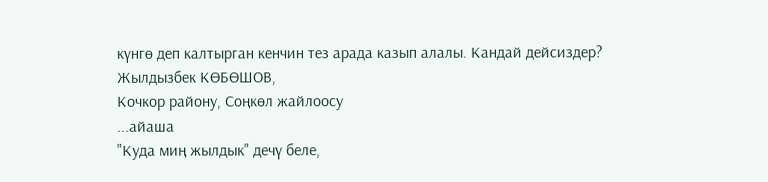күнгө деп калтырган кенчин тез арада казып алалы. Кандай дейсиздер?
Жылдызбек КӨБӨШОВ,
Кочкор району, Соңкөл жайлоосу
...айаша
"Куда миң жылдык" дечү беле,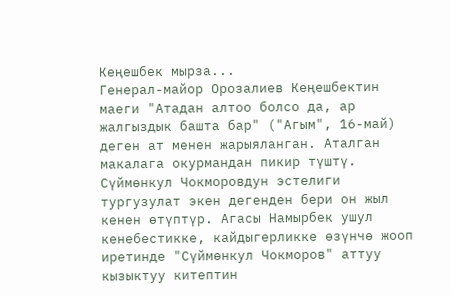Кеңешбек мырза...
Генерал-майор Орозалиев Кеңешбектин маеги "Атадан алтоо болсо да, ар жалгыздык башта бар" ("Агым", 16-май) деген ат менен жарыяланган. Аталган макалага окурмандан пикир түштү.
Сүймөнкул Чокморовдун эстелиги тургузулат экен дегенден бери он жыл кенен өтүптүр. Агасы Намырбек ушул кенебестикке, кайдыгерликке өзүнчө жооп иретинде "Сүймөнкул Чокморов" аттуу кызыктуу китептин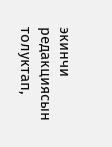экинчи редакциясын толуктап,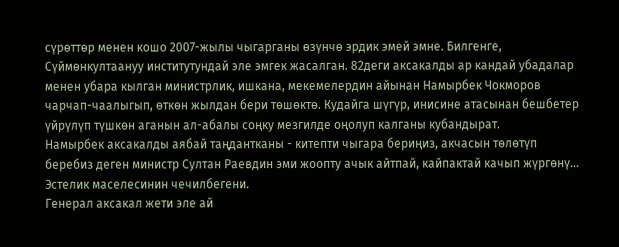сүрөттөр менен кошо 2007-жылы чыгарганы өзүнчө эрдик эмей эмне. Билгенге, Сүймөнкултаануу институтундай эле эмгек жасалган. 82деги аксакалды ар кандай убадалар менен убара кылган министрлик, ишкана, мекемелердин айынан Намырбек Чокморов чарчап-чаалыгып, өткөн жылдан бери төшөктө. Кудайга шүгүр, инисине атасынан бешбетер үйрүлүп түшкөн аганын ал-абалы соңку мезгилде оңолуп калганы кубандырат.
Намырбек аксакалды аябай таңдантканы - китепти чыгара бериңиз, акчасын төлөтүп беребиз деген министр Султан Раевдин эми жоопту ачык айтпай, кайпактай качып жүргөнү... Эстелик маселесинин чечилбегени.
Генерал аксакал жети эле ай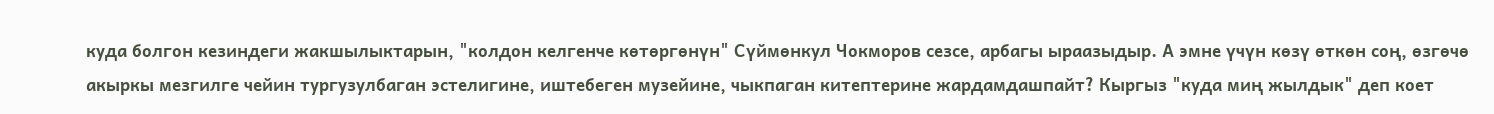куда болгон кезиндеги жакшылыктарын, "колдон келгенче көтөргөнүн" Сүймөнкул Чокморов сезсе, арбагы ыраазыдыр. А эмне үчүн көзү өткөн соң, өзгөчө акыркы мезгилге чейин тургузулбаган эстелигине, иштебеген музейине, чыкпаган китептерине жардамдашпайт? Кыргыз "куда миң жылдык" деп коет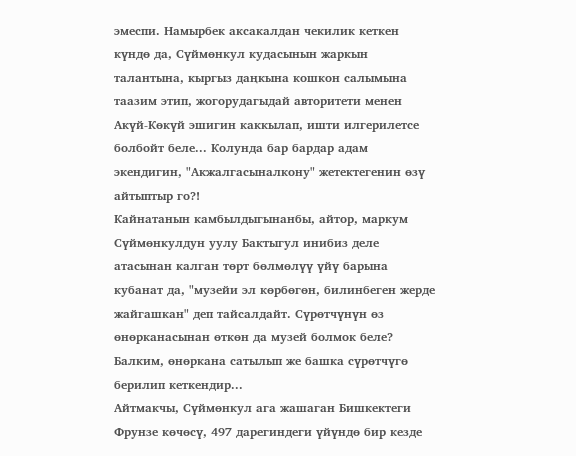эмеспи. Намырбек аксакалдан чекилик кеткен күндө да, Сүймөнкул кудасынын жаркын талантына, кыргыз даңкына кошкон салымына таазим этип, жогорудагыдай авторитети менен Акүй-Көкүй эшигин каккылап, ишти илгерилетсе болбойт беле... Колунда бар бардар адам экендигин, "Акжалгасыналкону" жетектегенин өзү айтыптыр го?!
Кайнатанын камбылдыгынанбы, айтор, маркум Сүймөнкулдун уулу Бактыгул инибиз деле атасынан калган төрт бөлмөлүү үйү барына кубанат да, "музейи эл көрбөгөн, билинбеген жерде жайгашкан" деп тайсалдайт. Сүрөтчүнүн өз өнөрканасынан өткөн да музей болмок беле? Балким, өнөркана сатылып же башка сүрөтчүгө берилип кеткендир...
Айтмакчы, Сүймөнкул ага жашаган Бишкектеги Фрунзе көчөсү, 497 дарегиндеги үйүндө бир кезде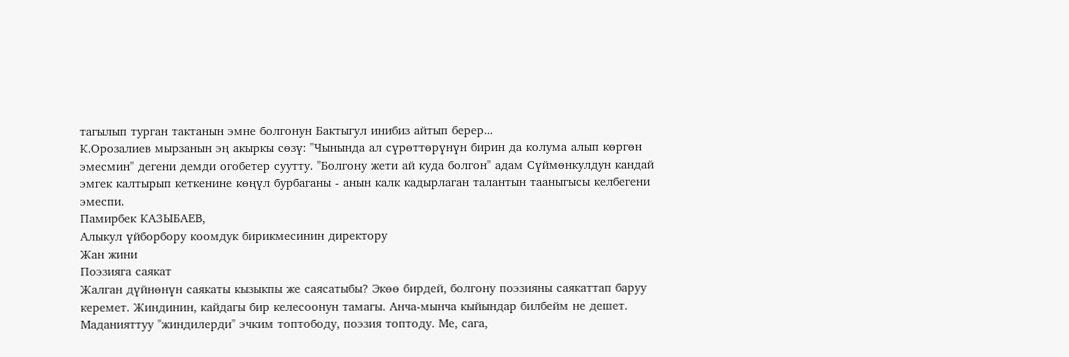тагылып турган тактанын эмне болгонун Бактыгул инибиз айтып берер...
К.Орозалиев мырзанын эң акыркы сөзү: "Чынында ал сүрөттөрүнүн бирин да колума алып көргөн эмесмин" дегени демди огобетер суутту. "Болгону жети ай куда болгон" адам Сүймөнкулдун кандай эмгек калтырып кеткенине көңүл бурбаганы - анын калк кадырлаган талантын тааныгысы келбегени эмеспи.
Памирбек КАЗЫБАЕВ,
Алыкул үйборбору коомдук бирикмесинин директору
Жан жини
Поэзияга саякат
Жалган дүйнөнүн саякаты кызыкпы же саясатыбы? Экөө бирдей, болгону поэзияны саякаттап баруу керемет. Жиндинин, кайдагы бир келесоонун тамагы. Анча-мынча кыйындар билбейм не дешет.
Маданияттуу "жиндилерди" эчким топтободу, поэзия топтоду. Ме, сага,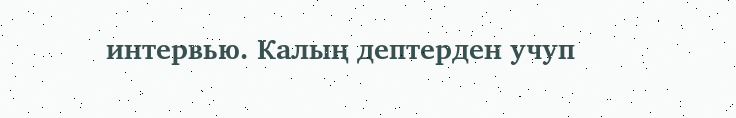интервью. Калың дептерден учуп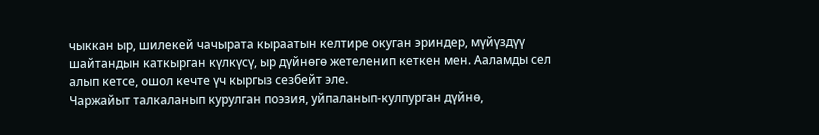чыккан ыр, шилекей чачырата кыраатын келтире окуган эриндер, мүйүздүү шайтандын каткырган күлкүсү, ыр дүйнөгө жетеленип кеткен мен. Ааламды сел алып кетсе, ошол кечте үч кыргыз сезбейт эле.
Чаржайыт талкаланып курулган поэзия, уйпаланып-кулпурган дүйнө,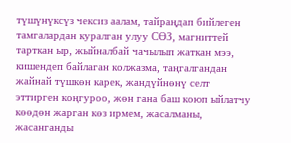түшүнүксүз чексиз аалам, тайраңдап бийлеген тамгалардан куралган улуу СӨЗ, магниттей тарткан ыр, жыйналбай чачылып жаткан мээ, кишендеп байлаган колжазма, таңгалгандан жайнай түшкөн карек, жандүйнөнү селт эттирген коңгуроо, жөн гана баш коюп ыйлатчу көөдөн жарган көз ирмем, жасалманы, жасанганды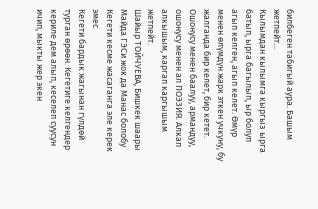билбеген табигый аура. Башым жетпейт...
Кылымдан кылымга кыргыз ырга батып, ырга багылып, ыр болуп агып келген, агып келет. Өмүр менен өлүмдүн жарк эткен учкуну, бу жалганда бир келет, бир кетет. Ошонусу менен баалуу, армандуу, ошонусу менен ал ПОЭЗИЯ. Алкап алкышым, каргап каргышым жетпейт.
Шайыр ТОЙЧУЕВА, Бишкек шаары
Майда ГЭСи жок да Манас болобу
Кегети кесме жасаганга эле керек эмес
Кегети бардык жагынан гүлдөй турган өрөөн. Кегетиге келгендер кериле дем алып, кеселеп суусун ичип, мыкты жер экен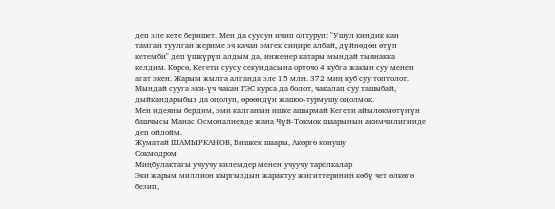деп эле кете беришет. Мен да суусун ичип олтуруп: "Ушул киндик кан тамган туулган жериме эч качан эмгек сиңире албай, дүйнөдөн өтүп кетемби" деп үшкүрүп алдым да, инженер катары мындай тыянакка келдим. Көрсө, Кегети суусу секундасына орточо 4 кубга жакын суу менен агат экен. Жарым жылга алганда эле 15 млн. 372 миң куб суу топтолот. Мындай сууга эки-үч чакан ГЭС курса да болот, чакалап суу ташыбай, дыйкандарыбыз да оңолуп, өрөөндүн жашоо-турмушу оңолмок.
Мен идеяны бердим, эми калганын ишке ашырмай Кегети айылөкмөтүнүн башчысы Манас Осмоналиевде жана Чүй-Токмок шаарынын акимчилигинде деп ойлойм.
Жуматай ШАМЫРКАНОВ, Бишкек шаары, Акөргө конушу
Сокмодром
Миңбулактагы учуучу килемдер менен учуучу тарелкалар
Эки жарым миллион кыргыздын жарактуу жигиттеринин көбү чет өлкөгө безип,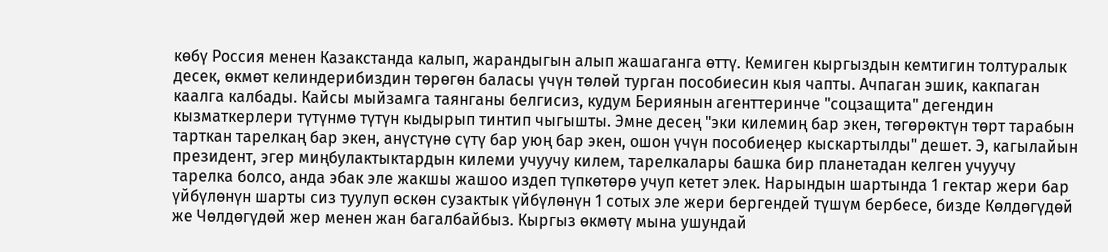көбү Россия менен Казакстанда калып, жарандыгын алып жашаганга өттү. Кемиген кыргыздын кемтигин толтуралык десек, өкмөт келиндерибиздин төрөгөн баласы үчүн төлөй турган пособиесин кыя чапты. Ачпаган эшик, какпаган каалга калбады. Кайсы мыйзамга таянганы белгисиз, кудум Бериянын агенттеринче "соцзащита" дегендин кызматкерлери түтүнмө түтүн кыдырып тинтип чыгышты. Эмне десең "эки килемиң бар экен, төгөрөктүн төрт тарабын тарткан тарелкаң бар экен, анүстүнө сүтү бар уюң бар экен, ошон үчүн пособиеңер кыскартылды" дешет. Э, кагылайын президент, эгер миңбулактыктардын килеми учуучу килем, тарелкалары башка бир планетадан келген учуучу тарелка болсо, анда эбак эле жакшы жашоо издеп түпкөтөрө учуп кетет элек. Нарындын шартында 1 гектар жери бар үйбүлөнүн шарты сиз туулуп өскөн сузактык үйбүлөнүн 1 сотых эле жери бергендей түшүм бербесе, бизде Көлдөгүдөй же Чөлдөгүдөй жер менен жан багалбайбыз. Кыргыз өкмөтү мына ушундай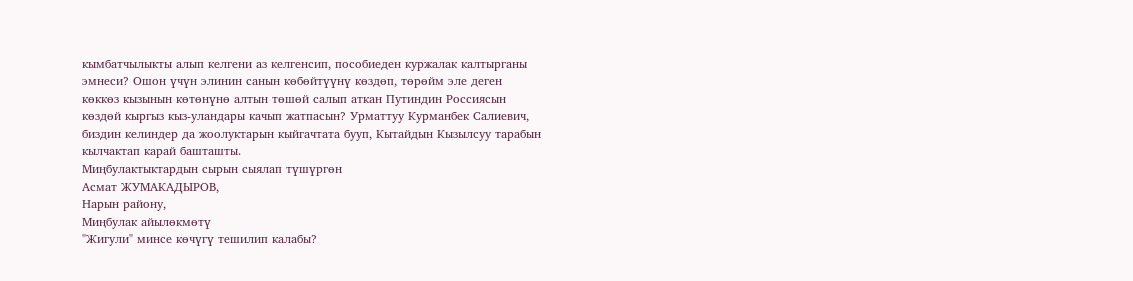кымбатчылыкты алып келгени аз келгенсип, пособиеден куржалак калтырганы эмнеси? Ошон үчүн элинин санын көбөйтүүнү көздөп, төрөйм эле деген көккөз кызынын көтөнүнө алтын төшөй салып аткан Путиндин Россиясын көздөй кыргыз кыз-уландары качып жатпасын? Урматтуу Курманбек Салиевич, биздин келиндер да жоолуктарын кыйгачтата бууп, Кытайдын Кызылсуу тарабын кылчактап карай башташты.
Миңбулактыктардын сырын сыялап түшүргөн
Асмат ЖУМАКАДЫРОВ,
Нарын району,
Миңбулак айылөкмөтү
"Жигули" минсе көчүгү тешилип калабы?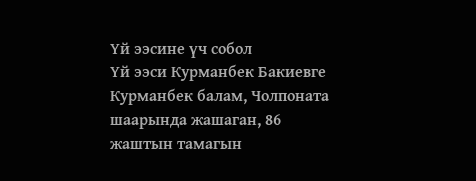Үй ээсине үч собол
Үй ээси Курманбек Бакиевге
Курманбек балам, Чолпоната шаарында жашаган, 86 жаштын тамагын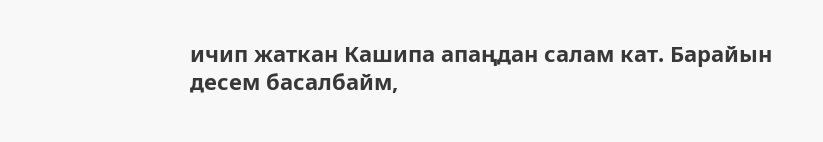ичип жаткан Кашипа апаңдан салам кат. Барайын десем басалбайм,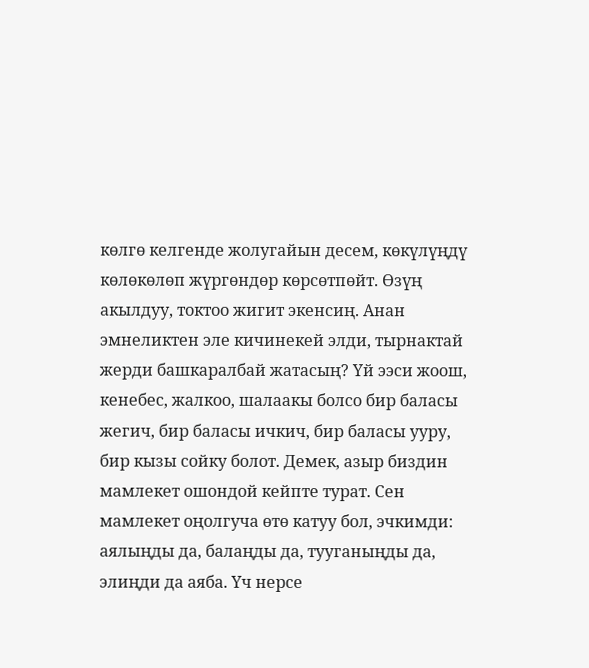көлгө келгенде жолугайын десем, көкүлүңдү көлөкөлөп жүргөндөр көрсөтпөйт. Өзүң акылдуу, токтоо жигит экенсиң. Анан эмнеликтен эле кичинекей элди, тырнактай жерди башкаралбай жатасың? Үй ээси жоош, кенебес, жалкоо, шалаакы болсо бир баласы жегич, бир баласы ичкич, бир баласы ууру, бир кызы сойку болот. Демек, азыр биздин мамлекет ошондой кейпте турат. Сен мамлекет оңолгуча өтө катуу бол, эчкимди: аялыңды да, балаңды да, тууганыңды да, элиңди да аяба. Үч нерсе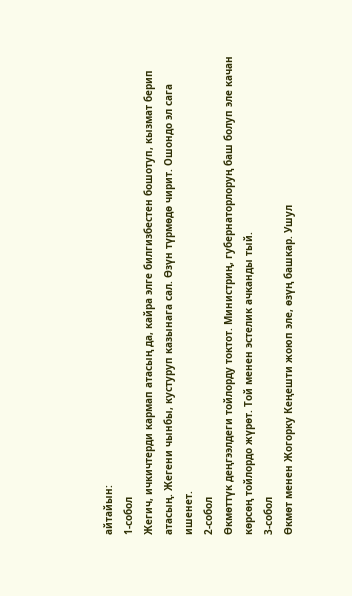айтайын:
1-собол
Жегич, ичкичтерди кармап атасың да, кайра элге билгизбестен бошотуп, кызмат берип атасың. Жегени чынбы, кустуруп казынага сал. Өзүн түрмөдө чирит. Ошондо эл сага ишенет.
2-собол
Өкмөттүк деңгээлдеги тойлорду токтот. Министриң, губернаторлоруң баш болуп эле качан көрсөң тойлордо жүрөт. Той менен эстелик ачканды тый.
3-собол
Өкмөт менен Жогорку Кеңешти жоюп эле, өзүң башкар. Ушул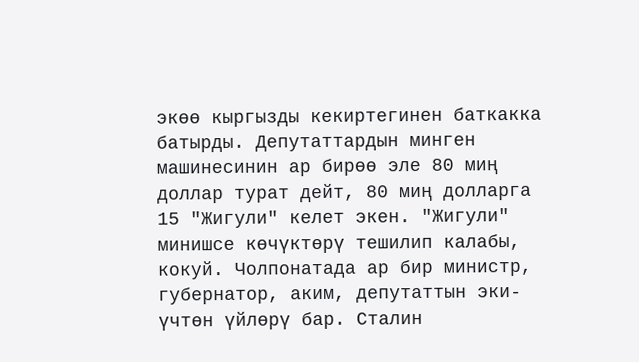экөө кыргызды кекиртегинен баткакка батырды. Депутаттардын минген машинесинин ар бирөө эле 80 миң доллар турат дейт, 80 миң долларга 15 "Жигули" келет экен. "Жигули" минишсе көчүктөрү тешилип калабы, кокуй. Чолпонатада ар бир министр, губернатор, аким, депутаттын эки-үчтөн үйлөрү бар. Сталин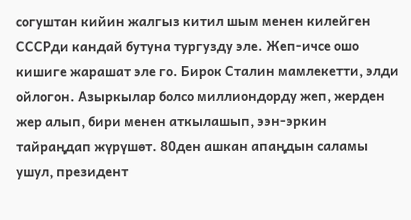согуштан кийин жалгыз китил шым менен килейген СССРди кандай бутуна тургузду эле. Жеп-ичсе ошо кишиге жарашат эле го. Бирок Сталин мамлекетти, элди ойлогон. Азыркылар болсо миллиондорду жеп, жерден жер алып, бири менен аткылашып, ээн-эркин тайраңдап жүрүшөт. 80ден ашкан апаңдын саламы ушул, президент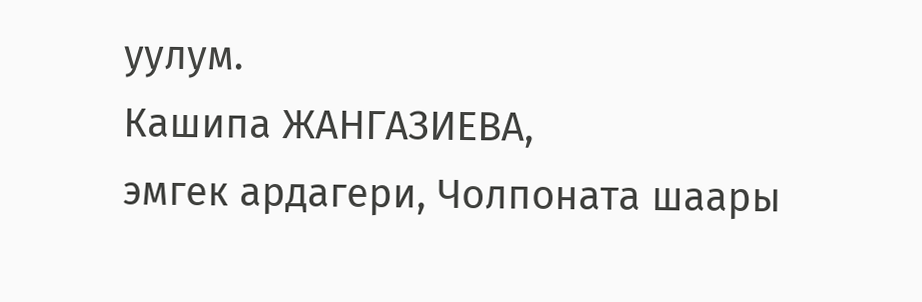уулум.
Кашипа ЖАНГАЗИЕВА,
эмгек ардагери, Чолпоната шаары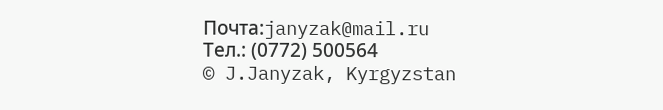Почта:janyzak@mail.ru
Тел.: (0772) 500564
© J.Janyzak, Kyrgyzstan